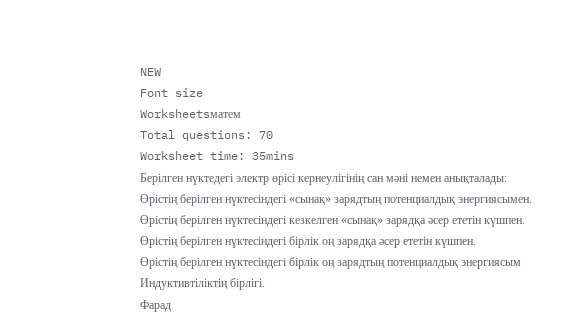NEW
Font size
Worksheetsматем
Total questions: 70
Worksheet time: 35mins
Берілген нүктедегі электр өрісі кернеулігінің сан мәні немен анықталады:
Өрістің берілген нүктесіндегі «сынақ» зарядтың потенциалдық энергиясымен.
Өрістің берілген нүктесіндегі кезкелген «сынақ» зарядқа әсер ететін күшпен.
Өрістің берілген нүктесіндегі бірлік оң зарядқа әсер ететін күшпен.
Өрістің берілген нүктесіндегі бірлік оң зарядтың потенциалдық энергиясым
Индуктивтiлiктiң бiрлiгi.
Фарад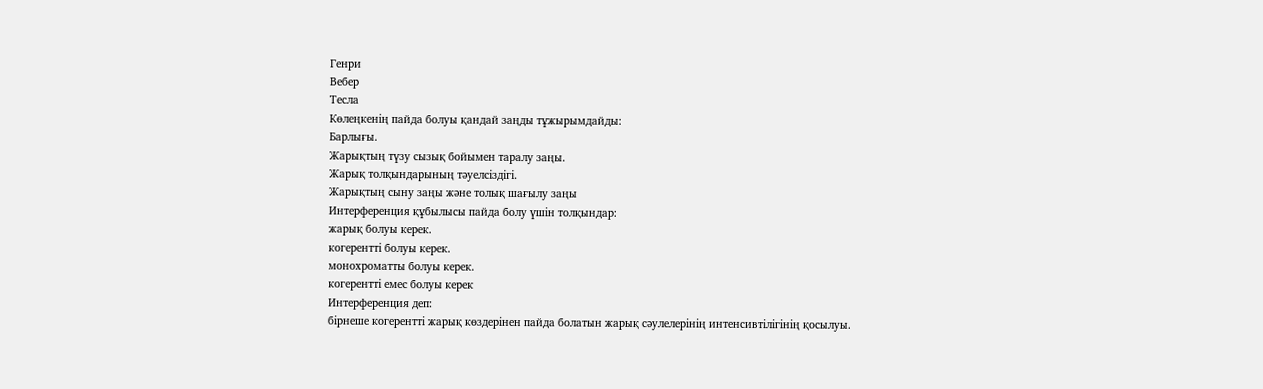Генри
Вебер
Тесла
Көлеңкенің пайда болуы қандай заңды тұжырымдайды:
Барлығы.
Жарықтың түзу сызық бойымен таралу заңы.
Жарық толқындарының тәуелсіздігі.
Жарықтың сыну заңы және толық шағылу заңы
Интерференция құбылысы пайда болу үшін толқындар:
жарық болуы керек.
когерентті болуы керек.
монохроматты болуы керек.
когерентті емес болуы керек
Интерференция деп:
бірнеше когерентті жарық көздерінен пайда болатын жарық сәулелерінің интенсивтілігінің қосылуы.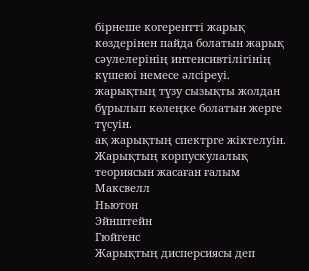бірнеше когерентті жарық көздерінен пайда болатын жарық сәулелерінің интенсивтілігінің күшеюі немесе әлсіреуі.
жарықтың түзу сызықты жолдан бұрылып көлеңке болатын жерге түсуін.
ақ жарықтың спектрге жіктелуін.
Жарықтың корпускулалық теориясын жасаған ғалым
Максвелл
Ньютон
Эйнштейн
Гюйгенс
Жарықтың дисперсиясы деп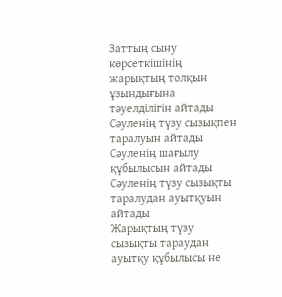Заттың сыну көрсеткiшiнiң жарықтың толқын ұзындығына тәуелдiлiгiн айтады
Сәуленiң түзу сызықпен таралуын айтады
Сәуленiң шағылу құбылысын айтады
Сәуленiң түзу сызықты таралудан ауытқуын айтады
Жарықтың түзу сызықты тараудан ауытқу құбылысы не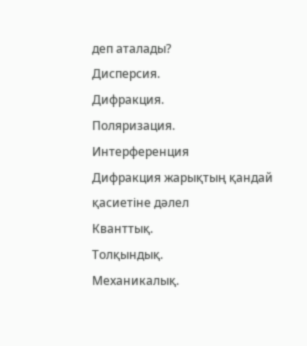деп аталады?
Дисперсия.
Дифракция.
Поляризация.
Интерференция
Дифракция жарықтың қандай қасиетіне дәлел
Кванттық.
Толқындық.
Механикалық.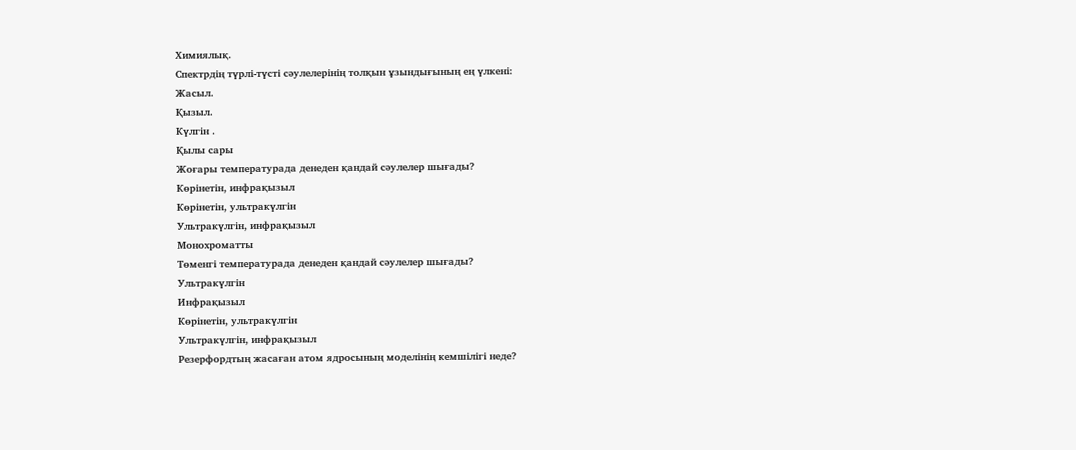Химиялық.
Спектрдің түрлі-түсті сәулелерінің толқын ұзындығының ең үлкені:
Жасыл.
Қызыл.
Күлгін .
Қылы сары
Жоғары температурада денеден қандай сәулелер шығады?
Көрiнетiн, инфрақызыл
Көрiнетiн, ультракүлгiн
Ультракүлгiн, инфрақызыл
Монохроматты
Төменгi температурада денеден қандай сәулелер шығады?
Ультракүлгiн
Инфрақызыл
Көрiнетiн, ультракүлгiн
Ультракүлгiн, инфрақызыл
Резерфордтың жасаған атом ядросының моделiнiң кемшiлiгi неде?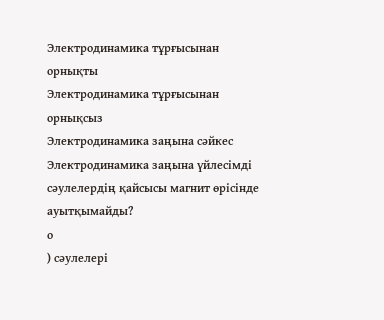Электродинамика тұрғысынан орнықты
Электродинамика тұрғысынан орнықсыз
Электродинамика заңына сәйкес
Электродинамика заңына үйлесiмдi
сәулелердің қайсысы магнит өрісінде ауытқымайды?
о
) сәулелері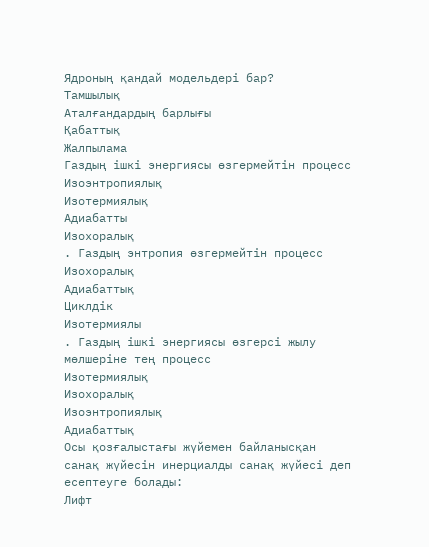Ядроның қандай модельдерi бар?
Тамшылық
Аталғандардың барлығы
Қабаттық
Жалпылама
Газдың ішкі энергиясы өзгермейтін процесс
Изоэнтропиялық
Изотермиялық
Адиабатты
Изохоралық
. Газдың энтропия өзгермейтін процесс
Изохоралық
Адиабаттық
Циклдік
Изотермиялы
. Газдың ішкі энергиясы өзгерсі жылу мөлшеріне тең процесс
Изотермиялық
Изохоралық
Изоэнтропиялық
Адиабаттық
Осы қозғалыстағы жүйемен байланысқан санақ жүйесін инерциалды санақ жүйесі деп есептеуге болады:
Лифт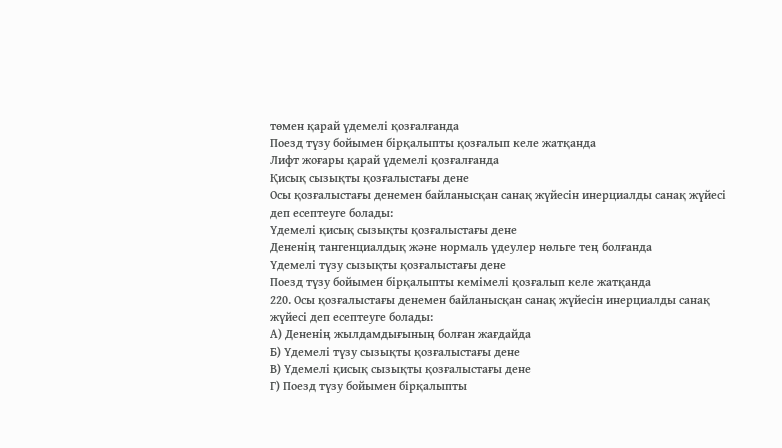төмен қарай үдемелі қозғалғанда
Поезд түзу бойымен бірқалыпты қозғалып келе жатқанда
Лифт жоғары қарай үдемелі қозғалғанда
Қисық сызықты қозғалыстағы дене
Осы қозғалыстағы денемен байланысқан санақ жүйесін инерциалды санақ жүйесі деп есептеуге болады:
Үдемелі қисық сызықты қозғалыстағы дене
Дененің тангенциалдық және нормаль үдеулер нөльге тең болғанда
Үдемелі түзу сызықты қозғалыстағы дене
Поезд түзу бойымен бірқалыпты кемімелі қозғалып келе жатқанда
220. Осы қозғалыстағы денемен байланысқан санақ жүйесін инерциалды санақ жүйесі деп есептеуге болады:
А) Дененің жылдамдығының болған жағдайда
Б) Үдемелі түзу сызықты қозғалыстағы дене
В) Үдемелі қисық сызықты қозғалыстағы дене
Г) Поезд түзу бойымен бірқалыпты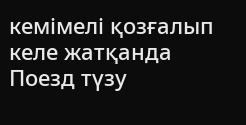кемімелі қозғалып келе жатқанда
Поезд түзу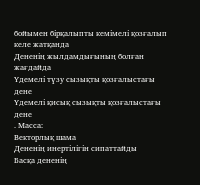бойымен бірқалыпты кемімелі қозғалып келе жатқанда
Дененің жылдамдығының болған жағдайда
Үдемелі түзу сызықты қозғалыстағы дене
Үдемелі қисық сызықты қозғалыстағы дене
. Масса:
Векторлық шама
Дененің инертілігін сипаттайды
Басқа дененің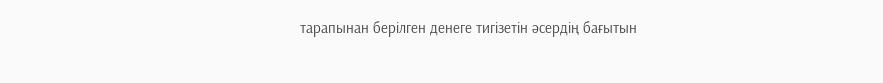тарапынан берілген денеге тигізетін әсердің бағытын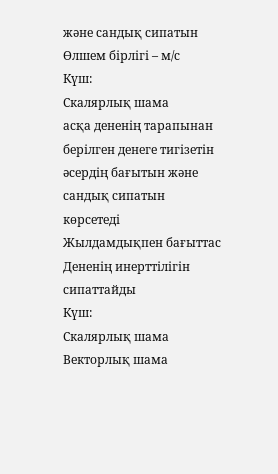және сандық сипатын
Өлшем бірлігі – м/с
Күш:
Скалярлық шама
асқа дененің тарапынан берілген денеге тигізетін әсердің бағытын және сандық сипатын көрсетеді
Жылдамдықпен бағыттас
Дененің инерттілігін сипаттайды
Күш:
Скалярлық шама
Векторлық шама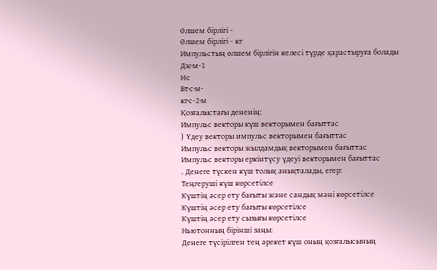Өлшем бірлігі -
Өлшем бірлігі - кг
Импульстың өлшем бірлігін келесі түрде қарастыруға болады
Дж∙м-1
Н∙с
Вт∙с∙м-
кг∙с-2∙м
Қозғалыстағы дененің:
Импульс векторы күш векторымен бағыттас
) Үдеу векторы импульс векторымен бағыттас
Импульс векторы жылдамдық векторымен бағыттас
Импульс векторы еркінтүсу үдеуі векторымен бағыттас
. Денеге түскен күш толық анықталады, егер:
Теңгеруші күш көрсетілсе
Күштің әсер ету бағыты және сандық мәні көрсетілсе
Күштің әсер ету бағыты көрсетілсе
Күштің әсер ету сызығы көрсетілсе
Ньютонның бірінші заңы:
Денеге түсірілген тең әрекет күш оның қозғалысының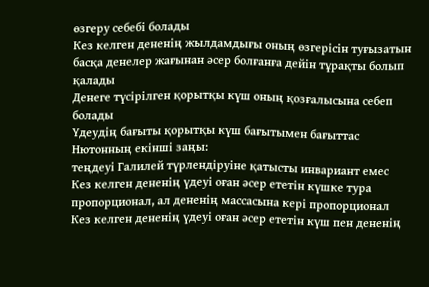өзгеру себебі болады
Кез келген дененің жылдамдығы оның өзгерісін туғызатын басқа денелер жағынан әсер болғанға дейін тұрақты болып қалады
Денеге түсірілген қорытқы күш оның қозғалысына себеп болады
Үдеудің бағыты қорытқы күш бағытымен бағыттас
Нютонның екінші заңы:
теңдеуі Галилей түрлендіруіне қатысты инвариант емес
Кез келген дененің үдеуі оған әсер ететін күшке тура пропорционал, ал дененің массасына кері пропорционал
Кез келген дененің үдеуі оған әсер ететін күш пен дененің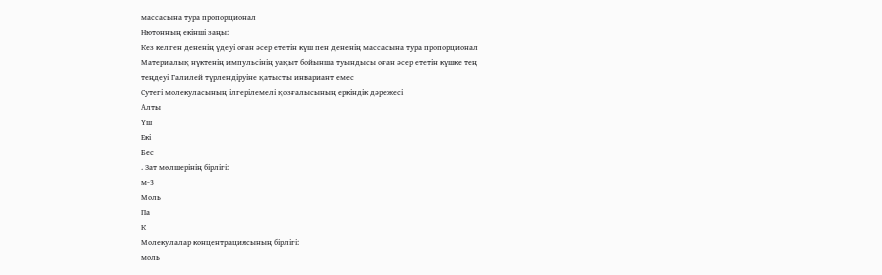массасына тура пропорционал
Нютонның екінші заңы:
Кез келген дененің үдеуі оған әсер ететін күш пен дененің массасына тура пропорционал
Материалық нүктенің импульсінің уақыт бойынша туындысы оған әсер ететін күшке тең
теңдеуі Галилей түрлендіруіне қатысты инвариант емес
Сутегі молекуласының ілгерілемелі қозғалысының еркіндік дәрежесі
Алты
Үш
Екі
Бес
. Зат мөлшерінің бірлігі:
м-3
Моль
Па
К
Молекулалар концентрациясының бірлігі:
моль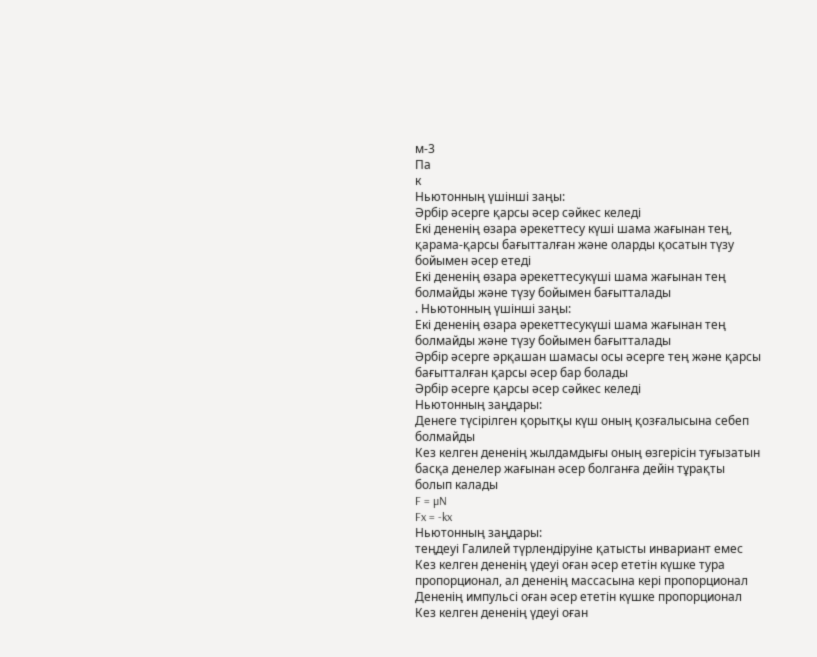м-3
Па
к
Ньютонның үшінші заңы:
Әрбір әсерге қарсы әсер сәйкес келеді
Екі дененің өзара әрекеттесу күші шама жағынан тең, қарама-қарсы бағытталған және оларды қосатын түзу бойымен әсер етеді
Екі дененің өзара әрекеттесукүші шама жағынан тең болмайды және түзу бойымен бағытталады
. Ньютонның үшінші заңы:
Екі дененің өзара әрекеттесукүші шама жағынан тең болмайды және түзу бойымен бағытталады
Әрбір әсерге әрқашан шамасы осы әсерге тең және қарсы бағытталған қарсы әсер бар болады
Әрбір әсерге қарсы әсер сәйкес келеді
Ньютонның заңдары:
Денеге түсірілген қорытқы күш оның қозғалысына себеп болмайды
Кез келген дененің жылдамдығы оның өзгерісін туғызатын басқа денелер жағынан әсер болганға дейін тұрақты болып калады
F = µN
Fx = -kx
Ньютонның заңдары:
теңдеуі Галилей түрлендіруіне қатысты инвариант емес
Кез келген дененің үдеуі оған әсер ететін күшке тура пропорционал, ал дененің массасына кері пропорционал
Дененің импульсі оған әсер ететін күшке пропорционал
Кез келген дененің үдеуі оған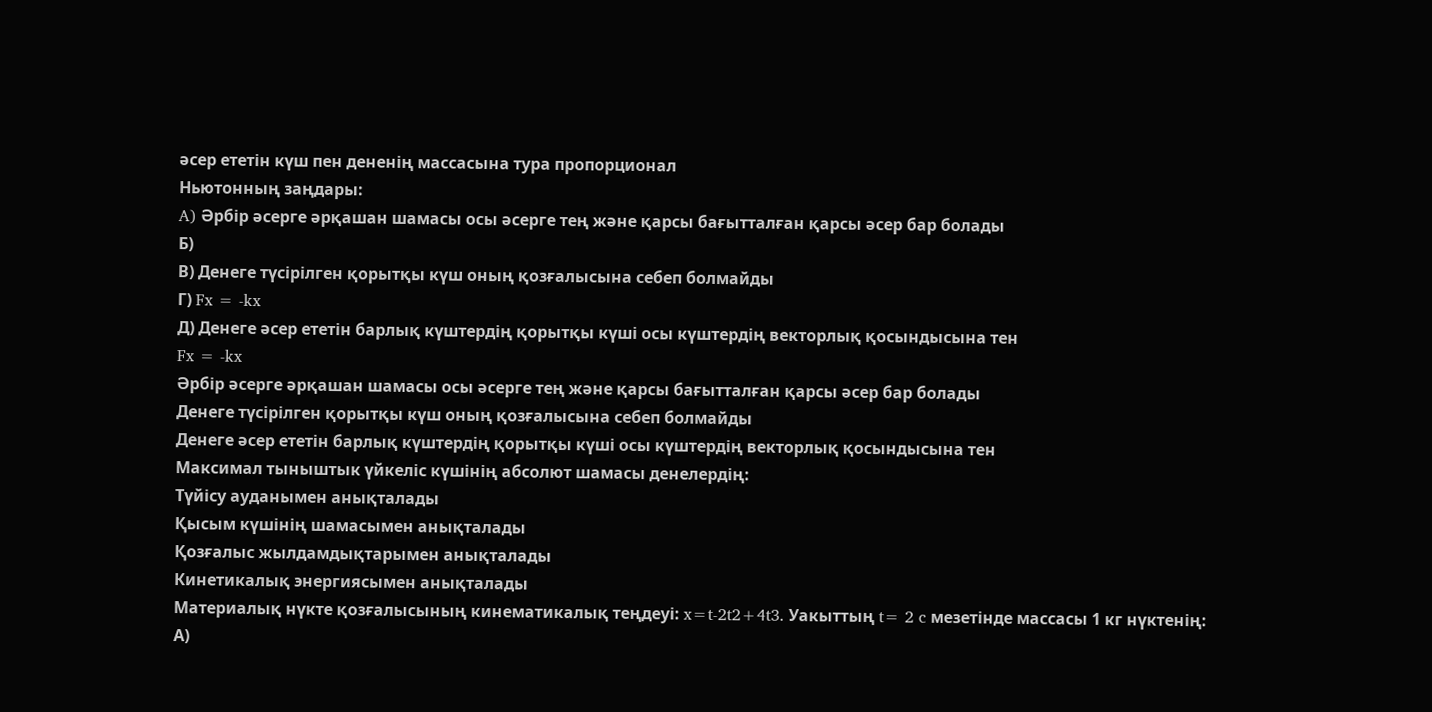әсер ететін күш пен дененің массасына тура пропорционал
Ньютонның заңдары:
A) Әрбір әсерге әрқашан шамасы осы әсерге тең және қарсы бағытталған қарсы әсер бар болады
Б)
В) Денеге түсірілген қорытқы күш оның қозғалысына себеп болмайды
Г) Fx = -kx
Д) Денеге әсер ететін барлық күштердің қорытқы күші осы күштердің векторлық қосындысына тен
Fx = -kx
Әрбір әсерге әрқашан шамасы осы әсерге тең және қарсы бағытталған қарсы әсер бар болады
Денеге түсірілген қорытқы күш оның қозғалысына себеп болмайды
Денеге әсер ететін барлық күштердің қорытқы күші осы күштердің векторлық қосындысына тен
Максимал тыныштык үйкеліс күшінің абсолют шамасы денелердің:
Түйісу ауданымен анықталады
Қысым күшінің шамасымен анықталады
Қозғалыс жылдамдықтарымен анықталады
Кинетикалық энергиясымен анықталады
Материалық нүкте қозғалысының кинематикалық теңдеуі: x=t-2t2+4t3. Уакыттың t= 2 c мезетінде массасы 1 кг нүктенің:
А)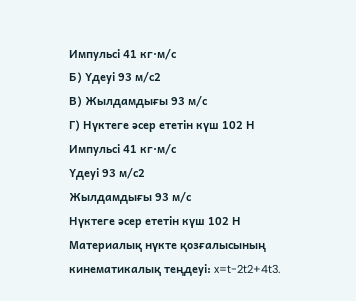Импульсі 41 кг∙м/с
Б) Үдеуі 93 м/с2
В) Жылдамдығы 93 м/с
Г) Нүктеге әсер ететін күш 102 Н
Импульсі 41 кг∙м/с
Үдеуі 93 м/с2
Жылдамдығы 93 м/с
Нүктеге әсер ететін күш 102 Н
Материалық нүкте қозғалысының кинематикалық теңдеуі: x=t-2t2+4t3.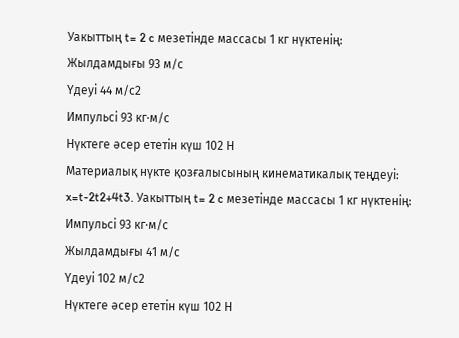Уакыттың t= 2 c мезетінде массасы 1 кг нүктенің:
Жылдамдығы 93 м/с
Үдеуі 44 м/с2
Импульсі 93 кг∙м/с
Нүктеге әсер ететін күш 102 Н
Материалық нүкте қозғалысының кинематикалық теңдеуі: x=t-2t2+4t3. Уакыттың t= 2 c мезетінде массасы 1 кг нүктенің:
Импульсі 93 кг∙м/с
Жылдамдығы 41 м/с
Үдеуі 102 м/с2
Нүктеге әсер ететін күш 102 Н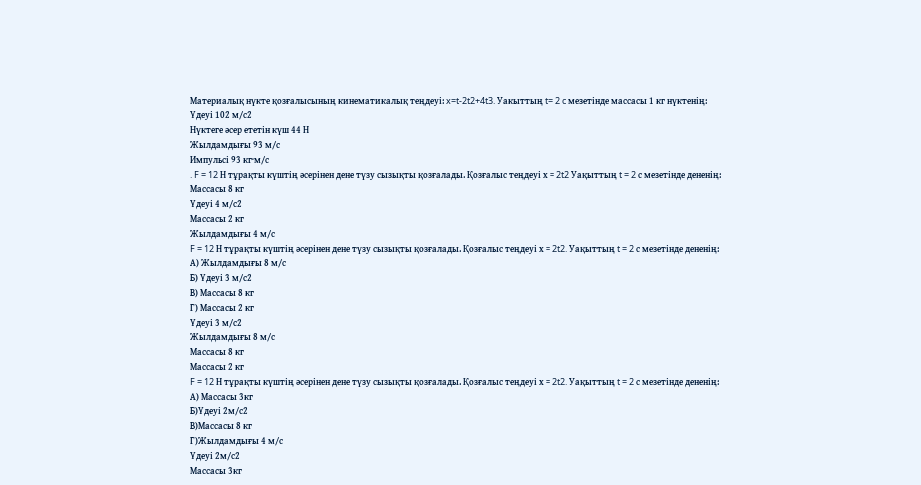Материалық нүкте қозғалысының кинематикалық теңдеуі: x=t-2t2+4t3. Уакыттың t= 2 c мезетінде массасы 1 кг нүктенің:
Үдеуі 102 м/с2
Нүктеге әсер ететін күш 44 Н
Жылдамдығы 93 м/с
Импульсі 93 кг∙м/с
. F = 12 Н тұрақты күштің әсерінен дене түзу сызықты қозғалады. Қозғалыс теңдеуі х = 2t2 Уақыттың t = 2 с мезетінде дененің:
Массасы 8 кг
Үдеуі 4 м/с2
Массасы 2 кг
Жылдамдығы 4 м/с
F = 12 Н тұрақты күштің әсерінен дене түзу сызықты қозғалады. Қозғалыс теңдеуі х = 2t2. Уақыттың t = 2 с мезетінде дененің:
А) Жылдамдығы 8 м/с
Б) Үдеуі 3 м/с2
В) Массасы 8 кг
Г) Массасы 2 кг
Үдеуі 3 м/с2
Жылдамдығы 8 м/с
Массасы 8 кг
Массасы 2 кг
F = 12 Н тұрақты күштің әсерінен дене түзу сызықты қозғалады. Қозғалыс теңдеуі х = 2t2. Уақыттың t = 2 с мезетінде дененің:
А) Массасы 3кг
Б)Үдеуі 2м/с2
В)Массасы 8 кг
Г)Жылдамдығы 4 м/с
Үдеуі 2м/с2
Массасы 3кг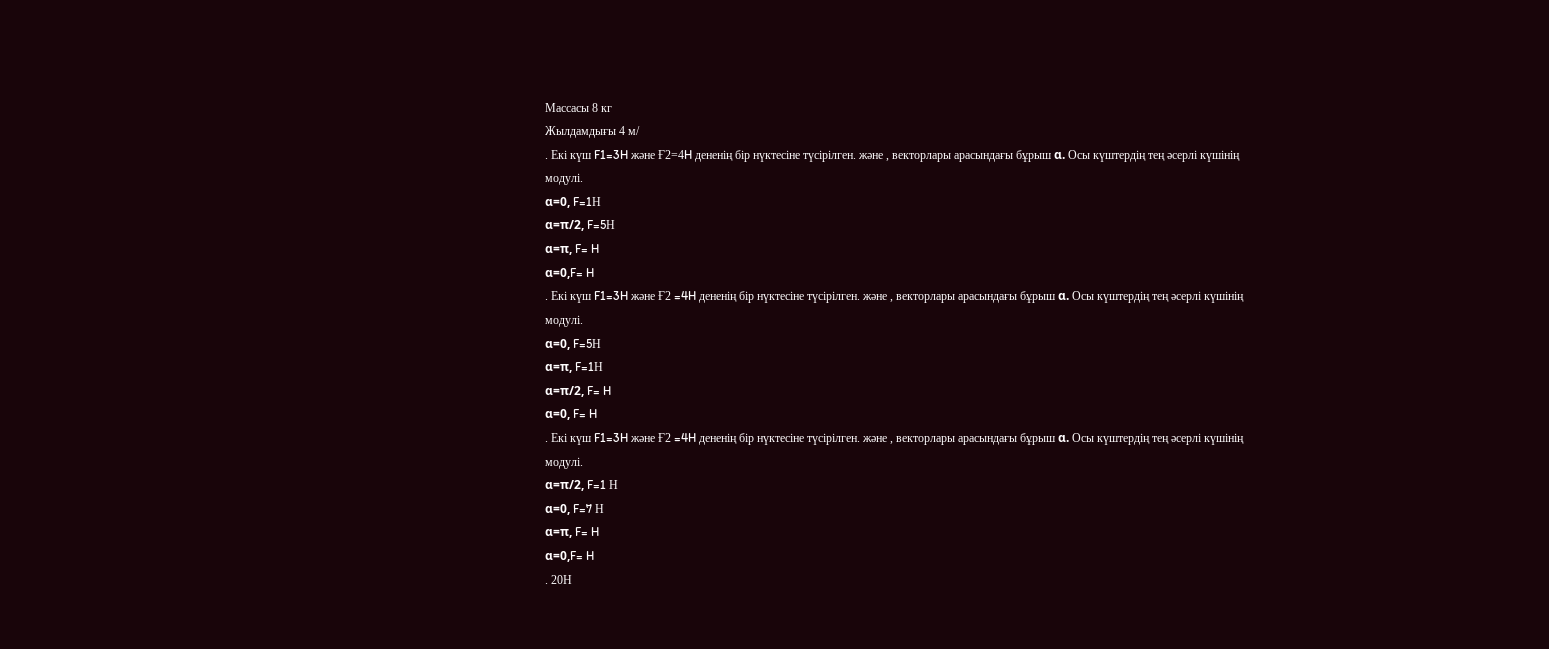Массасы 8 кг
Жылдамдығы 4 м/
. Екі күш F1=3H және Ғ2=4H дененің бір нүктесіне түсірілген. және , векторлары арасындағы бұрыш α. Осы күштердің тең әсерлі күшінің модулі.
α=0, F=1Н
α=π/2, F=5Н
α=π, F= H
α=0,F= H
. Екі күш F1=3H және Ғ2 =4H дененің бір нүктесіне түсірілген. және , векторлары арасындағы бұрыш α. Осы күштердің тең әсерлі күшінің модулі.
α=0, F=5Н
α=π, F=1Н
α=π/2, F= H
α=0, F= H
. Екі күш F1=3H және Ғ2 =4H дененің бір нүктесіне түсірілген. және , векторлары арасындағы бұрыш α. Осы күштердің тең әсерлі күшінің модулі.
α=π/2, F=1 Н
α=0, F=7 Н
α=π, F= H
α=0,F= H
. 20Н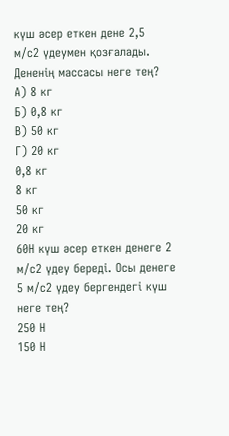күш әсер еткен дене 2,5 м/с2 үдеумен қозғалады. Дененің массасы неге тең?
А) 8 кг
Б) 0,8 кг
В) 50 кг
Г) 20 кг
0,8 кг
8 кг
50 кг
20 кг
60Н күш әсер еткен денеге 2 м/с2 үдеу береді. Осы денеге 5 м/с2 үдеу бергендегі күш неге тең?
250 Н
150 Н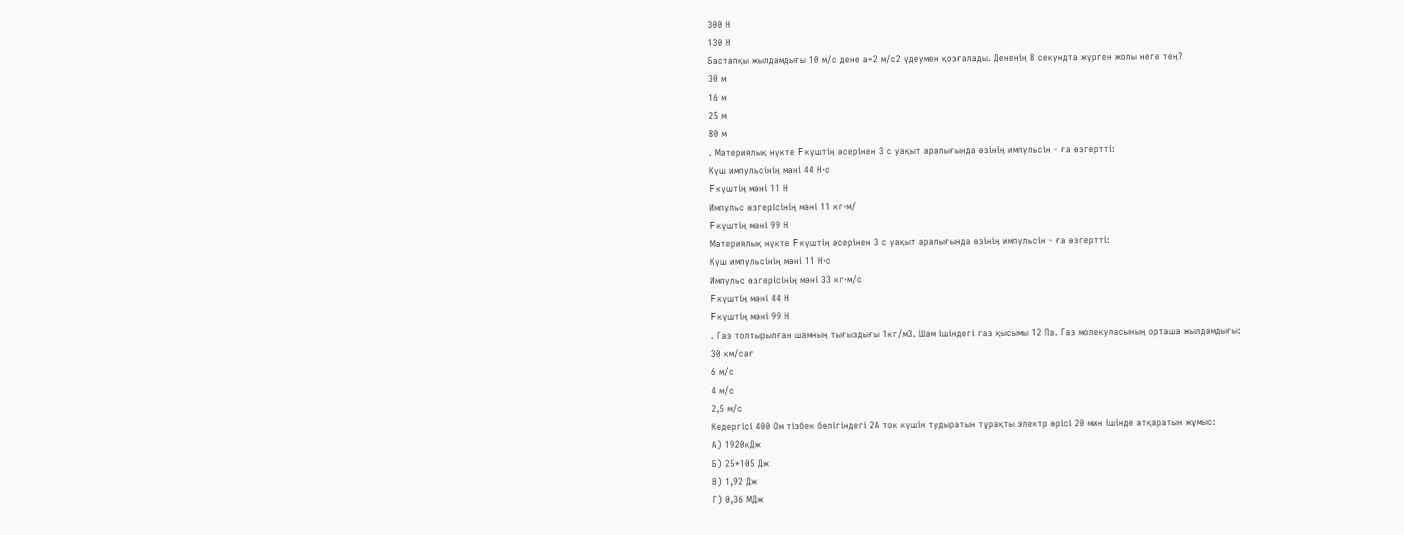300 Н
130 Н
Бастапқы жылдамдығы 10 м/с дене а=2 м/с2 үдеумен қозғалады. Дененің 8 секундта жүрген жолы неге тең?
30 м
16 м
25 м
80 м
. Материялық нүкте F күштің әсерінен 3 с уақыт аралығында өзінің импульсін - ға өзгертті:
Күш импульсінің мәні 44 Н·с
F күштің мәні 11 Н
Импульс өзгерісінің мәні 11 кг·м/
F күштің мәні 99 Н
Материялық нүкте F күштің әсерінен 3 с уақыт аралығында өзінің импульсін - ға өзгертті:
Күш импульсінің мәні 11 Н·с
Импульс өзгерісінің мәні 33 кг·м/с
F күштің мәні 44 Н
F күштің мәні 99 Н
. Газ толтырылған шамның тығыздығы 1кг/м3. Шам ішіндегі газ қысымы 12 Па. Газ молекуласының орташа жылдамдығы:
30 км/сағ
6 м/с
4 м/с
2,5 м/с
Кедергісі 400 Ом тізбек бөлігіндегі 2А ток күшін тудыратын тұрақты электр өрісі 20 мин ішінде атқаратын жұмыс:
А) 1920кДж
Б) 25*105 Дж
В) 1,92 Дж
Г) 0,36 МДж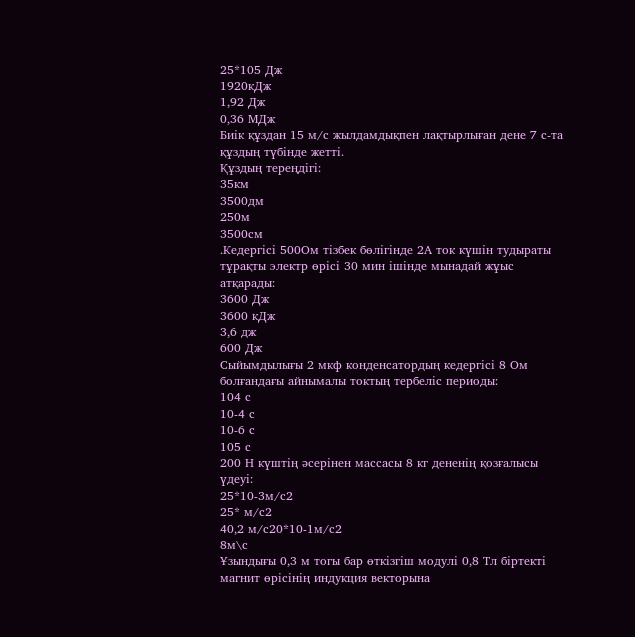25*105 Дж
1920кДж
1,92 Дж
0,36 МДж
Биік құздан 15 м/с жылдамдықпен лақтырлыған дене 7 с-та құздың түбінде жетті.
Құздың тереңдігі:
35км
3500дм
250м
3500см
.Кедергісі 500Ом тізбек бөлігінде 2А ток күшін тудыраты тұрақты электр өрісі 30 мин ішінде мынадай жұыс атқарады:
3600 Дж
3600 кДж
3,6 дж
600 Дж
Сыйымдылығы 2 мкф конденсатордың кедергісі 8 Ом болғандағы айнымалы токтың тербеліс периоды:
104 с
10-4 с
10-6 с
105 с
200 Н күштің әсерінен массасы 8 кг дененің қозғалысы үдеуі:
25*10-3м/с2
25* м/с2
40,2 м/с20*10-1м/с2
8м\с
Ұзындығы 0,3 м тогы бар өткізгіш модулі 0,8 Тл біртекті магнит өрісінің индукция векторына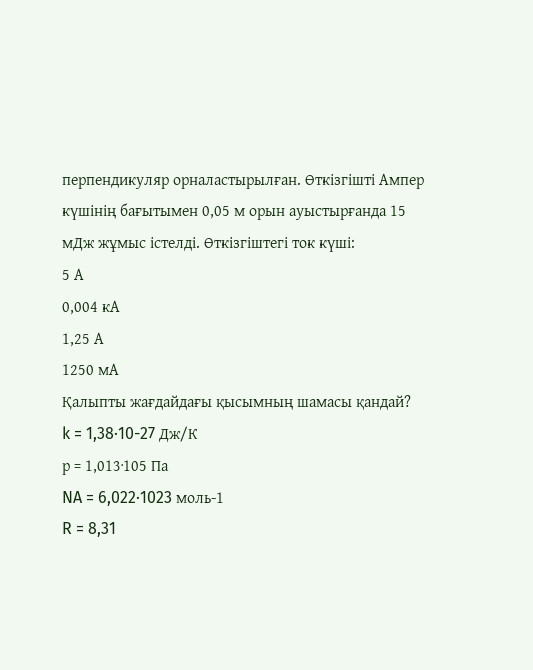перпендикуляр орналастырылған. Өткізгішті Ампер күшінің бағытымен 0,05 м орын ауыстырғанда 15 мДж жұмыс істелді. Өткізгіштегі ток күші:
5 А
0,004 кА
1,25 А
1250 мА
Қалыпты жағдайдағы қысымның шамасы қандай?
k = 1,38∙10-27 Дж/К
р = 1,013∙105 Па
NA = 6,022∙1023 моль-1
R = 8,31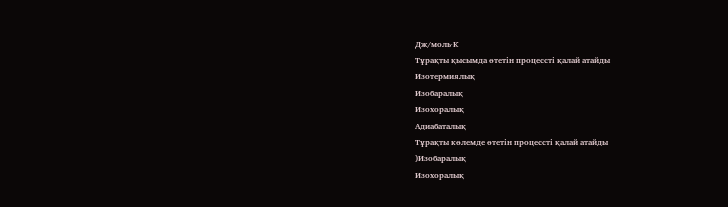Дж/моль∙К
Тұрақты қысымда өтетiн процесстi қалай атайды
Изотермиялық
Изобаралық
Изохоралық
Адиабаталық
Тұрақты көлемде өтетiн процесстi қалай атайды
)Изобаралық
Изохоралық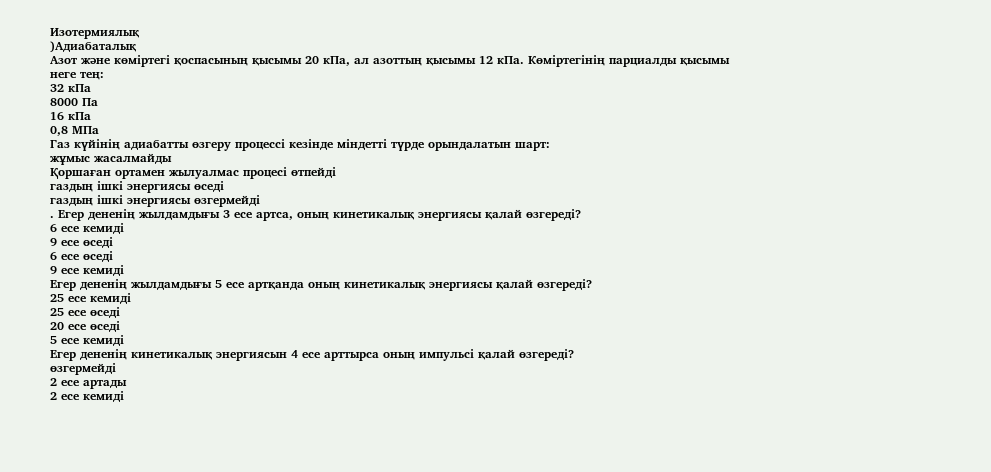Изотермиялық
)Адиабаталық
Азот және көміртегі қоспасының қысымы 20 кПа, ал азоттың қысымы 12 кПа. Көміртегінің парциалды қысымы неге тең:
32 кПа
8000 Па
16 кПа
0,8 МПа
Газ күйінің адиабатты өзгеру процессі кезінде міндетті түрде орындалатын шарт:
жұмыс жасалмайды
Қоршаған ортамен жылуалмас процесі өтпейді
газдың ішкі энергиясы өседі
газдың ішкі энергиясы өзгермейді
. Егер дененің жылдамдығы 3 есе артса, оның кинетикалық энергиясы қалай өзгереді?
6 есе кемиді
9 есе өседі
6 есе өседі
9 есе кемиді
Егер дененiң жылдамдығы 5 есе артқанда оның кинетикалық энергиясы қалай өзгередi?
25 есе кемиді
25 есе өседі
20 есе өседі
5 есе кемиді
Егер дененiң кинетикалық энергиясын 4 есе арттырса оның импульсi қалай өзгередi?
өзгермейді
2 есе артады
2 есе кемиді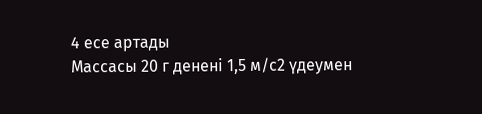4 есе артады
Массасы 20 г денені 1,5 м/с2 үдеумен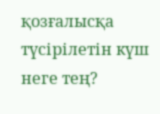қозғалысқа түсірілетін күш неге тең?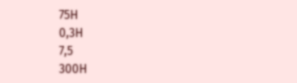75Н
0,3Н
7,5
300Н